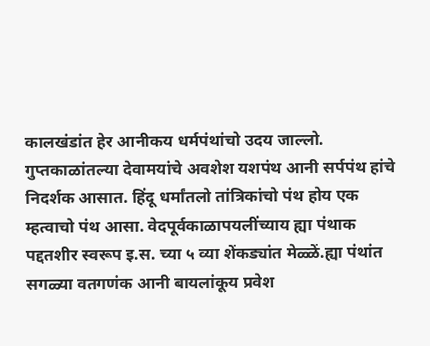कालखंडांत हेर आनीकय धर्मपंथांचो उदय जाल्लो. गुप्तकाळांतल्या देवामयांचे अवशेश यशपंथ आनी सर्पपंथ हांचे निदर्शक आसात. हिंदू धर्मांतलो तांत्रिकांचो पंथ होय एक म्हत्वाचो पंथ आसा. वेदपूर्वकाळापयलींच्याय ह्या पंथाक पद्दतशीर स्वरूप इ.स. च्या ५ व्या शेंकड्यांत मेळ्ळें.ह्या पंथांत सगळ्या वतगणंक आनी बायलांकूय प्रवेश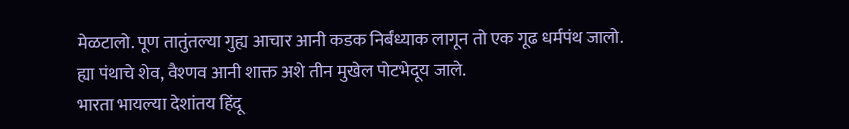मेळटालो. पूण तातुंतल्या गुह्य आचार आनी कडक निर्बंध्याक लागून तो एक गूढ धर्मपंथ जालो. ह्या पंथाचे शेव, वैश्णव आनी शाक्त अशे तीन मुखेल पोटभेदूय जाले.
भारता भायल्या देशांतय हिंदू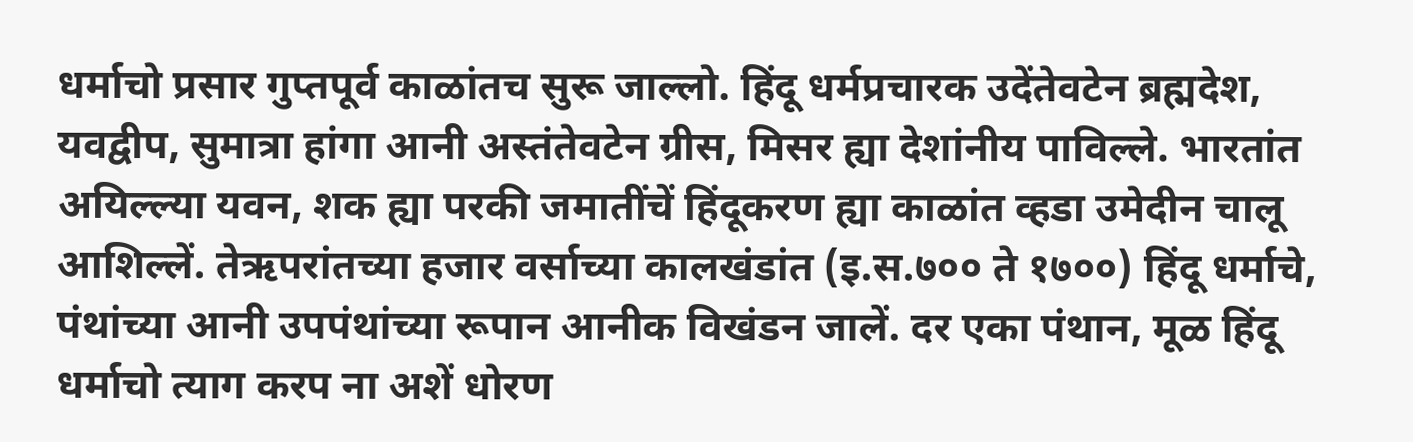धर्माचो प्रसार गुप्तपूर्व काळांतच सुरू जाल्लो. हिंदू धर्मप्रचारक उदेंतेवटेन ब्रह्मदेश, यवद्वीप, सुमात्रा हांगा आनी अस्तंतेवटेन ग्रीस, मिसर ह्या देशांनीय पाविल्ले. भारतांत अयिल्ल्या यवन, शक ह्या परकी जमातींचें हिंदूकरण ह्या काळांत व्हडा उमेदीन चालू आशिल्लें. तेऋपरांतच्या हजार वर्साच्या कालखंडांत (इ.स.७०० ते १७००) हिंदू धर्माचे, पंथांच्या आनी उपपंथांच्या रूपान आनीक विखंडन जालें. दर एका पंथान, मूळ हिंदू धर्माचो त्याग करप ना अशें धोरण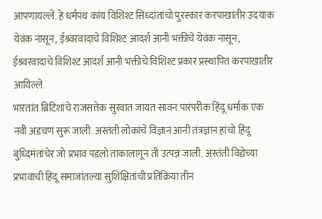आपणायल्लें. हे धर्मपंथ कांय विशिश्ट सिध्दांतांचो पुरस्कार करपाखातीर उदयाक येवंक नासून, ईश्र्वरवादाचे विशिश्ट आदर्श आनी भक्तीचे येवंक नासून, ईश्र्वरवादाचे विशिश्ट आदर्श आनी भक्तीचे विशिश्ट प्रकार प्रस्थापित करपाखातीर आयिल्ले.
भारतांत ब्रिटिशांचे राजसत्तेक सुरवात जायत सावन पारंपरीक हिंदू धर्माक एक नवी अडचण सुरू जाली. अस्तंती लोकांचें विज्ञान आनी तंत्रज्ञान हांचो हिंदू बुध्दिमंतांचेर जो प्रभाव पडलो ताकालागून ती उत्पन्न जाली. अस्तंती विद्येच्या प्रभावाची हिंदू समाजांतल्या सुशिक्षितांची प्रतिक्रिया तीन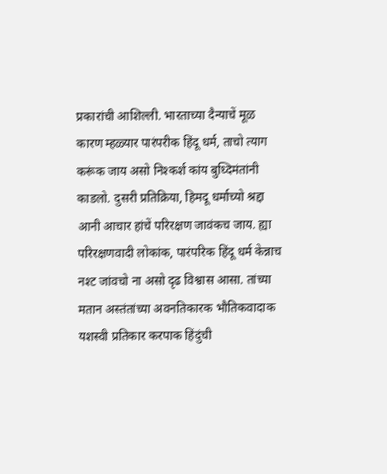प्रकारांची आशिल्ली. भारताच्या दैन्याचें मूळ कारण म्हळ्यार पारंपरीक हिंदू धर्म, ताचो त्याग करूंक जाय असो निश्कर्श कांय बुध्दिमंतांनी काडलो. दुसरी प्रतिक्रिया, हिमदू धर्माच्यो श्रद्दा आनी आचार हांचें परिरक्षण जावंकच जाय. ह्या परिरक्षणवादी लोकांक, पारंपरिक हिंदू धर्म केन्नाच नश्ट जांवचो ना असो दृढ विश्वास आसा. तांच्या मतान अस्तंतांच्या अवनतिकारक भौतिकवादाक यशस्वी प्रतिकार करपाक हिंदुंची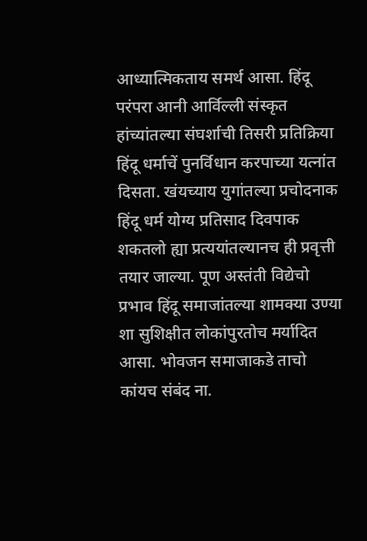आध्यात्मिकताय समर्थ आसा. हिंदू परंपरा आनी आर्विल्ली संस्कृत हांच्यांतल्या संघर्शाची तिसरी प्रतिक्रिया हिंदू धर्माचें पुनर्विधान करपाच्या यत्नांत दिसता. खंयच्याय युगांतल्या प्रचोदनाक हिंदू धर्म योग्य प्रतिसाद दिवपाक शकतलो ह्या प्रत्ययांतल्यानच ही प्रवृत्ती तयार जाल्या. पूण अस्तंती विद्येचो प्रभाव हिंदू समाजांतल्या शामक्या उण्या शा सुशिक्षीत लोकांपुरतोच मर्यादित आसा. भोवजन समाजाकडे ताचो कांयच संबंद ना.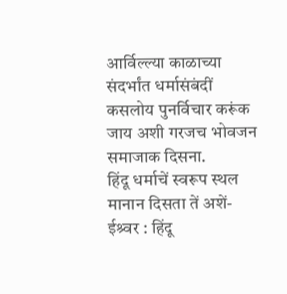आर्विल्ल्या काळाच्या संदर्भांत धर्मासंबंदीं कसलोय पुनर्विचार करूंक जाय अशी गरजच भोवजन समाजाक दिसना.
हिंदू धर्माचें स्वरूप स्थल मानान दिसता तें अशें-
ईश्र्वर : हिंदू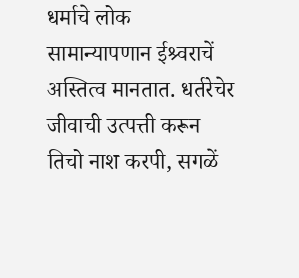धर्माचे लोक सामान्यापणान ईश्र्वराचें अस्तित्व मानतात. धर्तरेचेर जीवाची उत्पत्ती करून तिचो नाश करपी, सगळें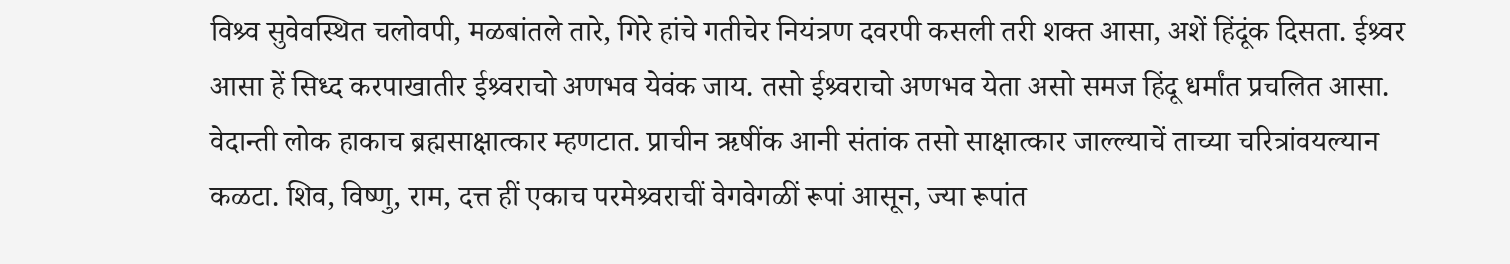विश्र्व सुवेवस्थित चलोवपी, मळबांतले तारे, गिरे हांचे गतीचेर नियंत्रण दवरपी कसली तरी शक्त आसा, अशें हिंदूंक दिसता. ईश्र्वर आसा हें सिध्द करपाखातीर ईश्र्वराचो अणभव येवंक जाय. तसो ईश्र्वराचो अणभव येता असो समज हिंदू धर्मांत प्रचलित आसा. वेदान्ती लोक हाकाच ब्रह्मसाक्षात्कार म्हणटात. प्राचीन ऋषींक आनी संतांक तसो साक्षात्कार जाल्ल्याचें ताच्या चरित्रांवयल्यान कळटा. शिव, विष्णु, राम, दत्त हीं एकाच परमेश्र्वराचीं वेगवेगळीं रूपां आसून, ज्या रूपांत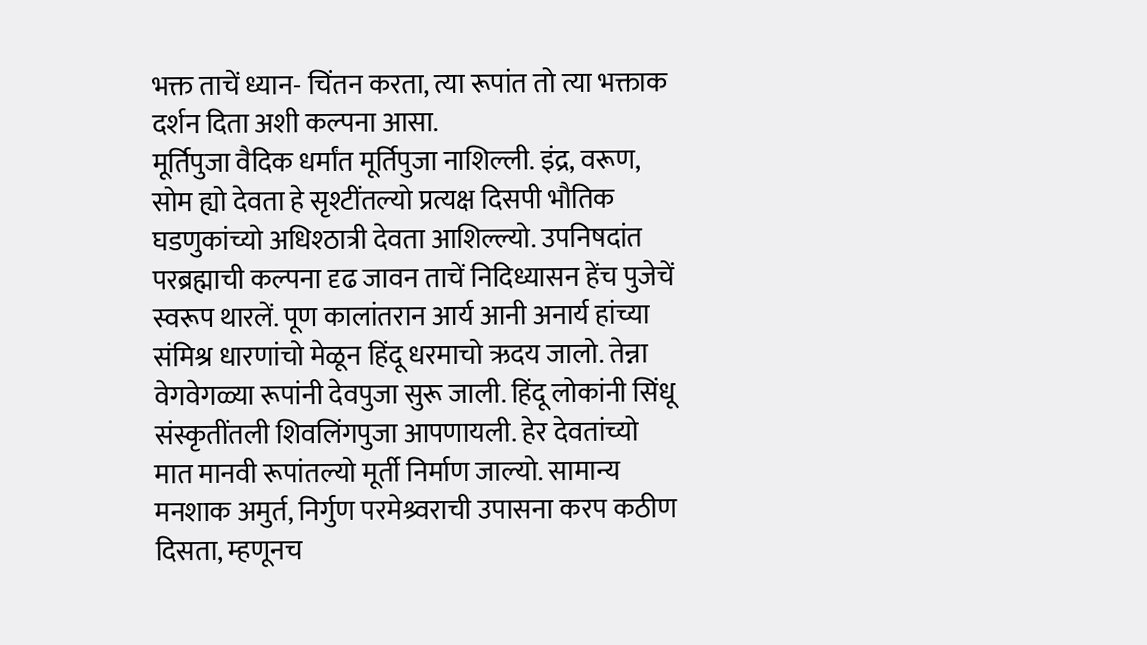भक्त ताचें ध्यान- चिंतन करता, त्या रूपांत तो त्या भक्ताक दर्शन दिता अशी कल्पना आसा.
मूर्तिपुजा वैदिक धर्मांत मूर्तिपुजा नाशिल्ली. इंद्र, वरूण, सोम ह्यो देवता हे सृश्टींतल्यो प्रत्यक्ष दिसपी भौतिक घडणुकांच्यो अधिश्ठात्री देवता आशिल्ल्यो. उपनिषदांत परब्रह्माची कल्पना दृढ जावन ताचें निदिध्यासन हेंच पुजेचें स्वरूप थारलें. पूण कालांतरान आर्य आनी अनार्य हांच्या संमिश्र धारणांचो मेळून हिंदू धरमाचो ऋदय जालो. तेन्ना वेगवेगळ्या रूपांनी देवपुजा सुरू जाली. हिंदू लोकांनी सिंधू संस्कृतींतली शिवलिंगपुजा आपणायली. हेर देवतांच्यो मात मानवी रूपांतल्यो मूर्ती निर्माण जाल्यो. सामान्य मनशाक अमुर्त, निर्गुण परमेश्र्वराची उपासना करप कठीण दिसता, म्हणूनच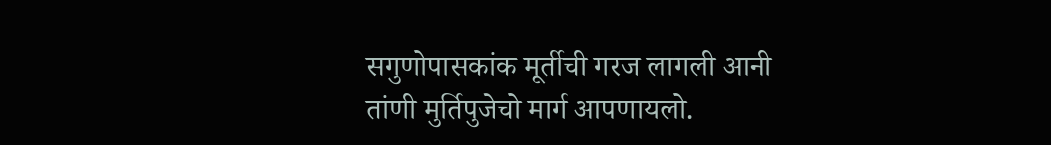सगुणोपासकांक मूर्तीची गरज लागली आनी तांणी मुर्तिपुजेचो मार्ग आपणायलो.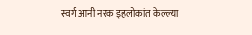स्वर्ग आनी नरक इहलोकांत केल्ल्या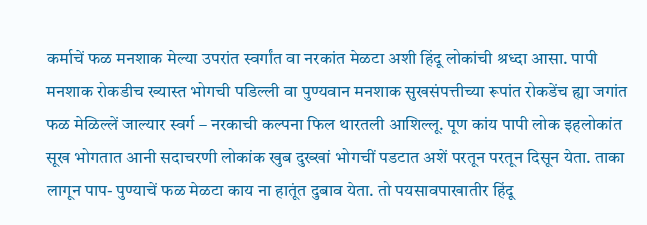कर्माचें फळ मनशाक मेल्या उपरांत स्वर्गांत वा नरकांत मेळटा अशी हिंदू लोकांची श्रध्दा आसा. पापी मनशाक रोकडीच ख्यास्त भोगची पडिल्ली वा पुण्यवान मनशाक सुखसंपत्तीच्या रूपांत रोकडेंच ह्या जगांत फळ मेळिल्लें जाल्यार स्वर्ग – नरकाची कल्पना फिल थारतली आशिल्लू. पूण कांय पापी लोक इहलोकांत सूख भोगतात आनी सदाचरणी लोकांक खुब दुख्खां भोगचीं पडटात अशें परतून परतून दिसून येता. ताका लागून पाप- पुण्याचें फळ मेळटा काय ना हातूंत दुबाव येता. तो पयसावपाखातीर हिंदू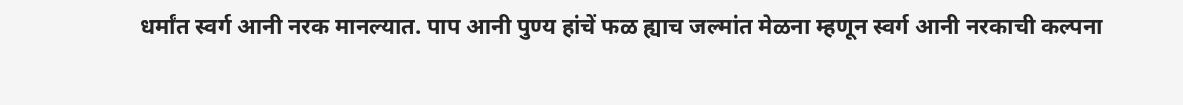धर्मांत स्वर्ग आनी नरक मानल्यात. पाप आनी पुण्य हांचें फळ ह्याच जल्मांत मेळना म्हणून स्वर्ग आनी नरकाची कल्पना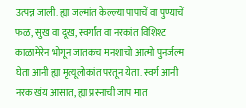उत्पन्न जाली. ह्या जल्मांत केल्ल्या पापाचें वा पुण्याचें फळ, सुख वा दूख, स्वर्गांत वा नरकांत विशिश्ट काळामेरेन भोगून जातकच मनशाचो आत्मो पुनर्जल्म घेता आनी ह्या मृत्यूलोकांत परतून येता. स्वर्ग आनी नरक खंय आसात, ह्या प्रस्नाची जाप मात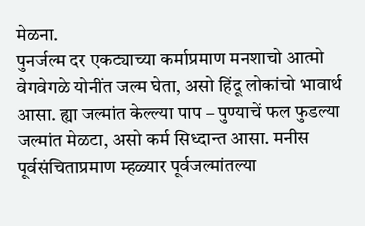मेळना.
पुनर्जल्म दर एकट्याच्या कर्माप्रमाण मनशाचो आत्मो वेगवेगळे योनींत जल्म घेता, असो हिंदू लोकांचो भावार्थ आसा. ह्या जल्मांत केल्ल्या पाप – पुण्याचें फल फुडल्या जल्मांत मेळटा, असो कर्म सिध्दान्त आसा. मनीस पूर्वसंचिताप्रमाण म्हळ्यार पूर्वजल्मांतल्या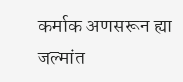कर्माक अणसरून ह्या जल्मांत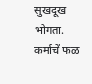सुखदूख भोगता. कर्माचें फळ